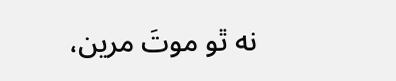نه ٿو موتَ مرين،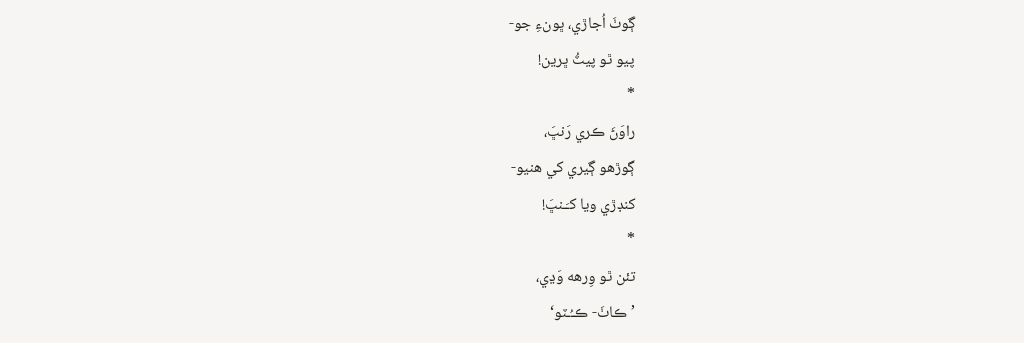ڳوٺَ اُجاڙي، ڀونءِ جو-
پيو ٿو پيٽُ ڀرين!
*
راوَڻَ ڪري رَنڀَ،
ڳوڙهو ڳيري کي هنيو-
کنڊڙي ويا کـَـنڀَ!
*
تئن ٿو وِرهه وَڍي،
’ڪاٺَ- ڪـُـٽو‘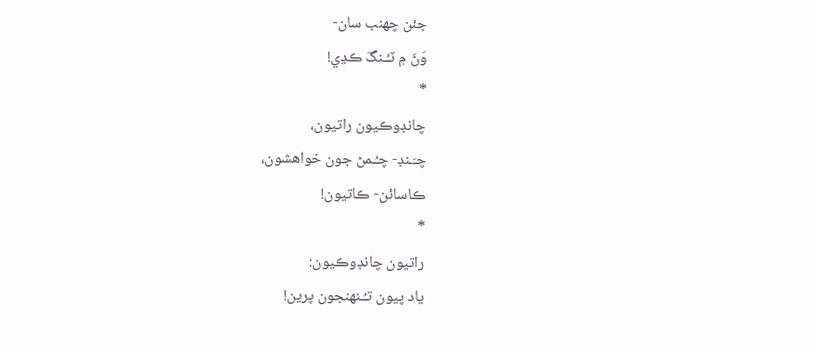جئن چهنب سان-
وَڻَ ۾ ٽـُـنگَ ڪڍي!
*
چانڊوڪيون راتيون،
چـَـنڊ- چـُـمڻ جون خواهشون،
ڪاسائن- ڪاتيون!
*
راتيون چانڊوڪيون:
ياد پيون تـُـنهنجون پرين!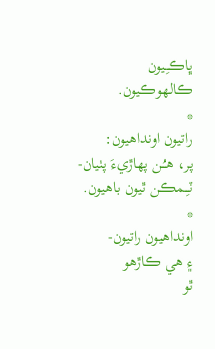ڀاڪـِـيون
ڪالهوڪيون.
*
راتيون اونداهيون:
پر، هـُـن پهاڙيءَ پٺيان-
ٽـِـمڪن ٿيون باهيون.
*
اونداهيون راتيون-
۽ هي ڪاڙهو
ٿو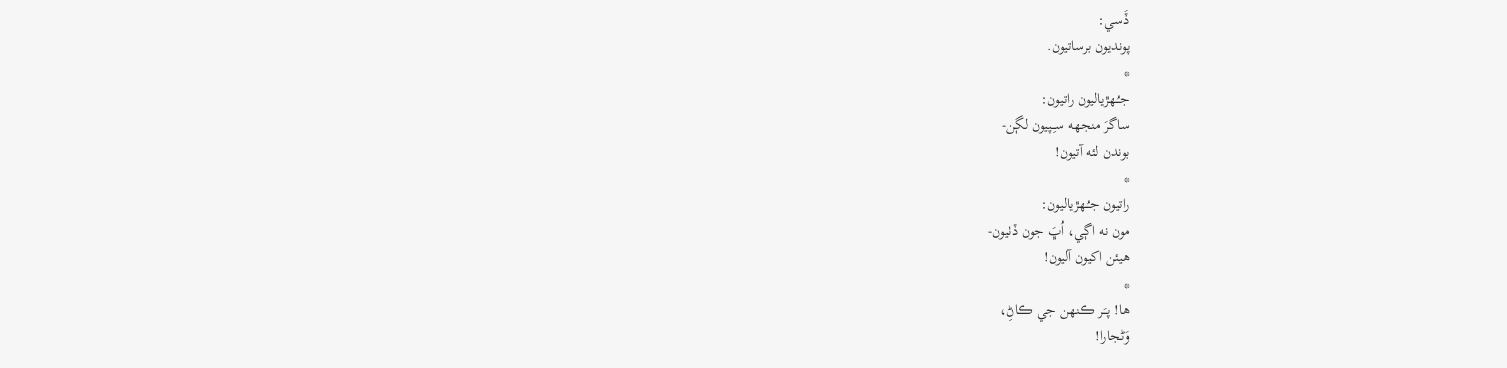ڏَسي:
پونديون برساتيون.
*
جـُـهڙياليون راتيون:
ساگرَ منجهه سـِـپيون لڳن-
بوندن لئه آتيون!
*
راتيون جـُـهڙياليون:
مون نه اڳي، اُڀَ جون ڏٺيون-
هيئن اکيون آليون!
*
ها! پـَـر ڪنهن جي ڪاڻِ،
وَڻجارا!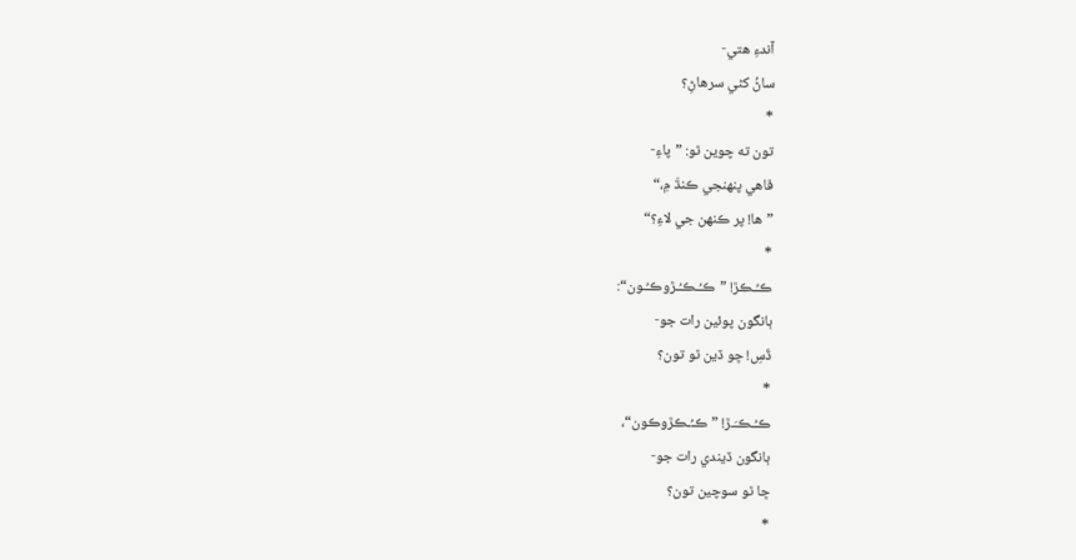آندءِ هتي-
ساڻُ کڻي سرهاڻِ؟
*
تون ته چوين ٿو: ”پاءِ-
ڦاهي پنهنجي ڪنڌَ ۾،“
”ها! پر ڪنهن جي لاءِ؟“
*
ڪـُـڪڙ! ”ڪـُـڪـُـڙوڪـُـون“:
ٻانگون پوئين رات جو-
ڏَسِ! ڇو ڏين ٿو تون؟
*
ڪـُـڪـَـڙ! ”ڪـُـڪڙوڪون“،
ٻانگون ڏيندي رات جو-
ڇا ٿو سوچين تون؟
*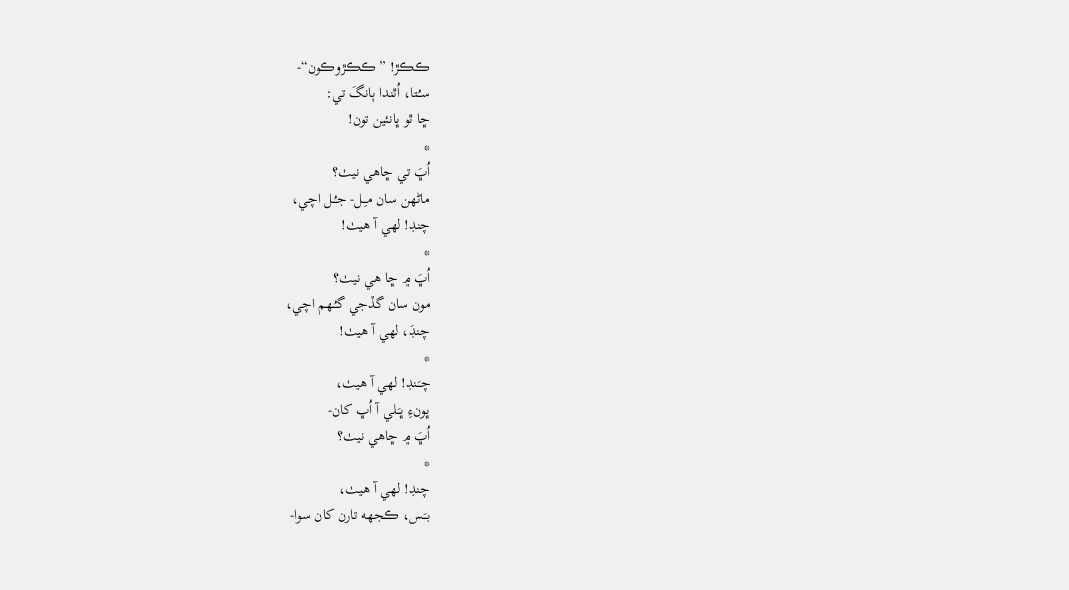ڪڪڙ! ”ڪڪڙوڪون“-
سـُـتا، اُٿندا ٻانگَ تي:
ڇا ٿو ڀانئين تون!
*
اُڀَ تي ڇاهي نيٺ؟
ماڻهن سان مـِـل- جـُـل اچي،
چنڊ! لهي آ هيٺ!
*
اُڀَ ۾ ڇا هي نيٺ؟
مون سان گڏجي گـُـهم اچي،
چنڊَ، لهي آ هيٺ!
*
چـَـنڊ! لهي آ هيٺ،
ڀونءِ ڀـَـلي آ اُڀ کان-
اُڀَ ۾ ڇاهي نيٺ؟
*
چنڊ! لهي آ هيٺ،
بـَـس، ڪجهه تارن کان سوا-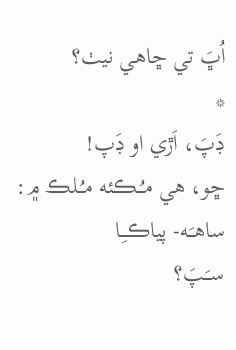اُڀَ تي ڇاهي نيٺ؟
*
ڊَپَ، اَڙي او ڊَپ!
ڇو، هي مـُـڪئه مـُـلڪ ۾:
ساهـَـه- پياڪـِـا
سـَـپَ؟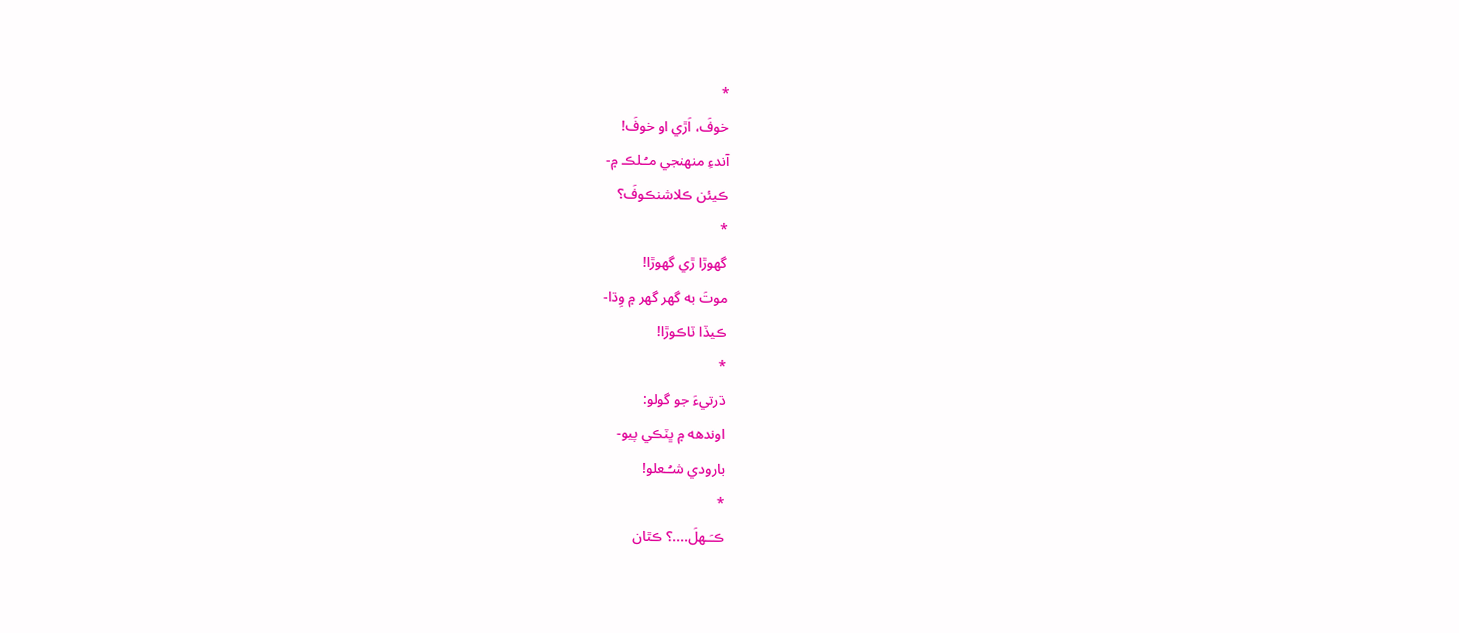*
خوفَ، اَڙي او خوفَ!
آندءِ منهنجي مـُـلڪ ۾-
ڪيئن ڪلاشنڪوفَ؟
*
گهوڙا ڙي گهوڙا!
موتَ به گهر گهر ۾ وِڌا-
ڪيڏا ٽاڪوڙا!
*
ڌرتيءَ جو گولو:
اوندهه ۾ ڀٽڪي پيو-
بارودي شـُـعلو!
*
ڪـَـهلَ....؟ ڪٿان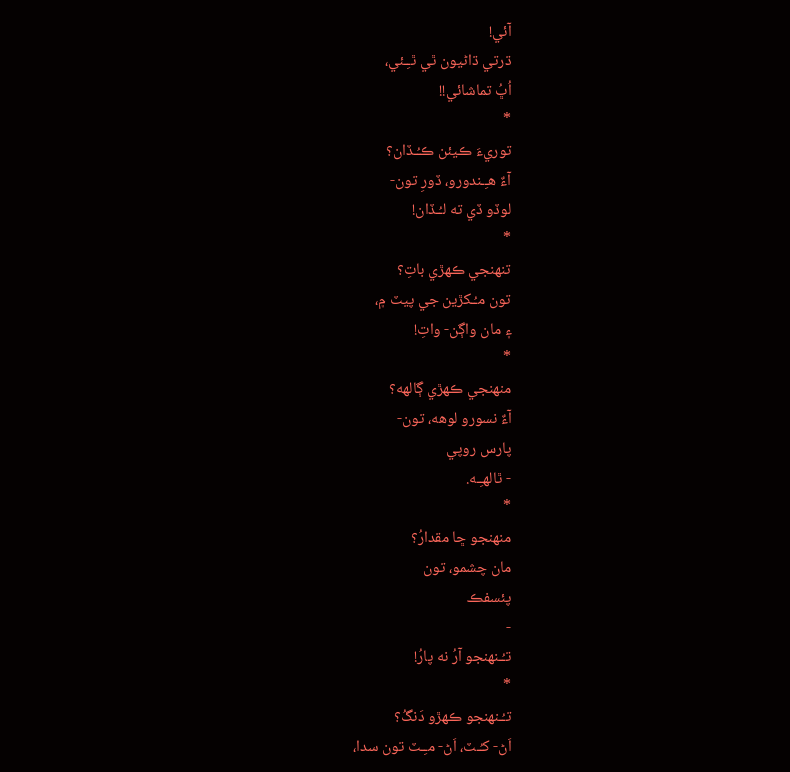آئي!
ڌرتي ڌاڻيون ٿي ٿـِـئي،
اُڀُ تماشائي!!
*
توريءَ ڪيئن ڪـُـڏان؟
آءٌ هـِـندورو، ڏورِ تون-
لوڏو ڏي ته لـُـڏان!
*
تنهنجي ڪهڙي باتِ؟
تون مـُـکڙين جي پيٽ ۾،
۽ مان واڳن- واتِ!
*
منهنجي ڪهڙي ڳالهه؟
آءٌ نسورو لوهه، تون-
پارس روپي
- ٿالهـِـه.
*
منهنجو ڇا مقدارُ؟
مان چشمو، تون
پئسفڪ
-
تـُـنهنجو آرُ نه پارُ!
*
تـُـنهنجو ڪهڙو دَنگُ؟
اَڻ- کـُـٽ، اَڻ- مـِـٽ تون سدا،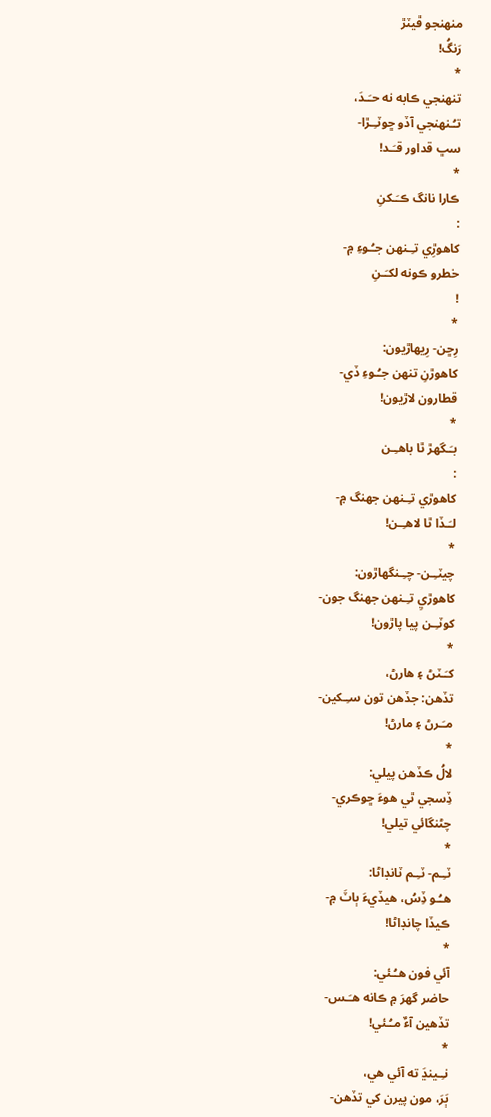منهنجو ڦيٽڙ
رَنگُ!
*
تنهنجي ڪابه نه حـَـدَ،
تـُـنهنجي آڏو ڇوٽـِـڙا-
سڀ قداور قـَـد!
*
ڪارا نانگ ڪـَـکنِ
:
کاهوڙِي تـِـنهن جـُـوءِ ۾-
خطرو ڪونه لکـَـنِ
!
*
رِڇن- رِيهاڙيون:
کاهوڙنِ تنهن جـُـوءِ ڏي-
قطارون لاڙيون!
*
بـَـگهڙ ٿا باهـِـن
:
کاهوڙي تـِـنهن جهنگ ۾-
لـَـڏا ٿا لاهـِـن!
*
چيٽـِـن- چـِـنگهاڙون:
کاهوڙيِ تـِـنهن جهنگ جون-
کوٽـِـن پيا پاڙون!
*
کـَـٽڻ ۽ هارڻ،
تڏهن: جڏهن تون سـِـکين-
مـَـرڻ ۽ مارڻ!
*
لالُ ڪڏهن پيلي:
ڏِسجي ٿي هوءَ ڇوڪري-
چڻنگائي تيلي!
*
ٽـِـم- ٽـِـم ٽانڊاڻا:
هـُـو ڏِسُ، هيڏيءَ ٻاٽَ ۾-
ڪيڏا چانڊاڻا!
*
آئي فون هـُـئي:
حاضر گهرَ ۾ ڪانه هـَـس-
تڏهين آءٌ مـُـئي!
*
نـِـينڍَ ته آئي هي،
ٻَرَ، مون پيرن کي تڏهن-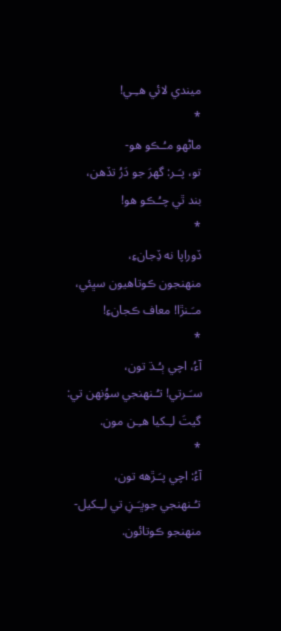ميندي لائي هـِـي!
*
ماڻهو مـُـڪو هو-
تو، پـَـر: گهرَ جو دَرُ تڏهن،
بند ٿي چـُـڪو هو!
*
ڏوراپا نه ڏِجانءِ،
منهنجون ڪوتاهيون سڀئي،
مـَـنڙا! معاف ڪجانءِ!
*
آءُ، اچي ٻـُـڌ تون،
سـَـرتي! تـُـنهنجي سوُنهن تي:
گيتَ لـِـکيا هـِـن مون.
*
آءُ: اچي پـَـڙهه تون،
تـُـنهنجي جوڀـَـنِ تي لـِـکيل-
منهنجو ڪوتائون.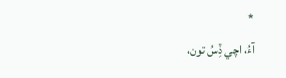*
آءُ، اچي ڏِسُ تون،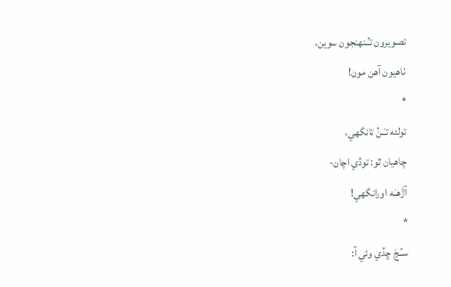تصويرون تـُـنهنجون سوين،
ٺاهيون آهن مون!
*
تولئه تـَـنُ تانگهي،
چاهيان ٿو: توڏي اچان-
آڙَهـَـه اورانگهي!
*
سـُـڃَ ڇڏي وئي آ: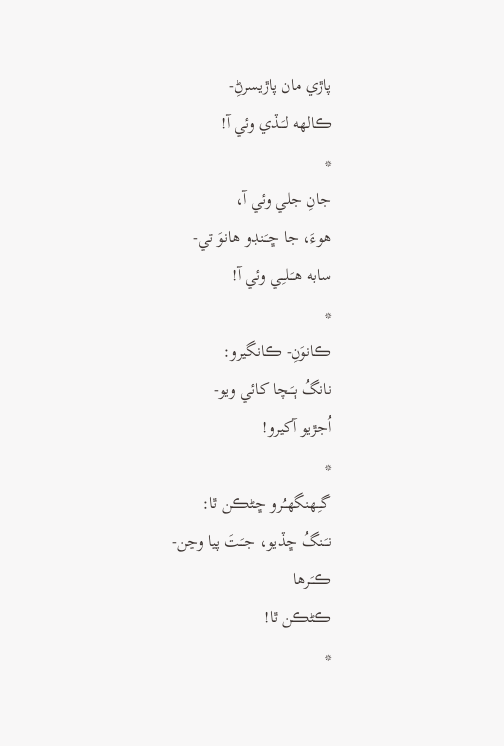پاڙي مان پاڙيسرڻِ-
ڪالهه لـَـڏي وئي آ!
*
جانِ جلي وئي آ،
هوءَ، جا ڇـَـنڊو هانوَ تي-
سابه هـَـلـِـي وئي آ!
*
ڪانوَنِ- ڪانگيرو:
نانگُ ٻـَـچا کائي ويو-
اُجڙيو آکيرو!
*
گـِـهنگهـُـرو ڇڻڪن ٿا:
نـَـنگُ ڇڏيو، جـَـتَ پيا وڃن-
ڪـَـرها
ڪڻڪن ٿا!
*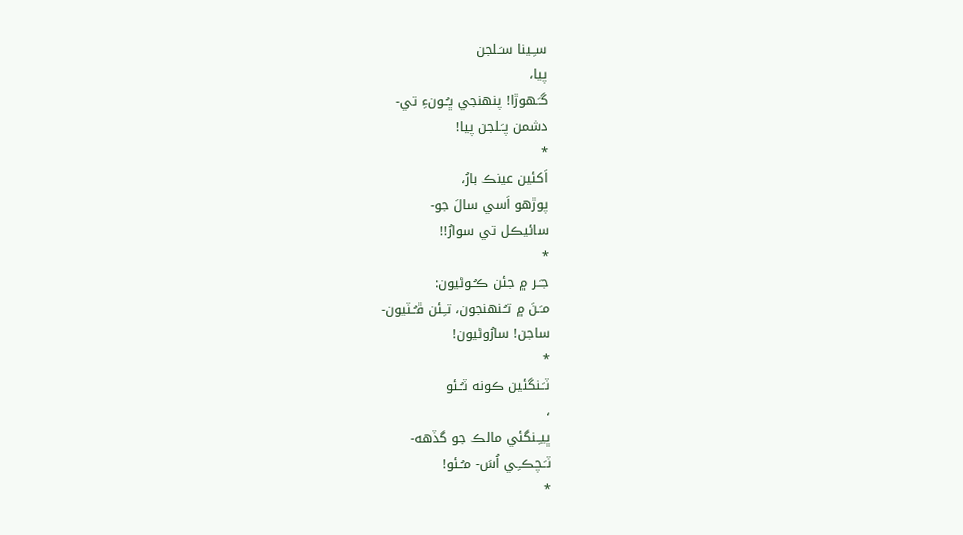سـِـينا سـَـلجن
پيا،
گـَـهوڙا! پنهنجي ڀـُـونءِ تي-
دشمن پـَـلجن پيا!
*
اَکئين عينڪ بارُ،
پوڙهو اَسي سالَ جو-
سائيڪل تي سوارُ!!
*
جـَـر ۾ جئن ڪـُـوڻيون:
مـَـنَ ۾ تـُـنهنجون، تـِـئن ڦـُـٽيون-
ساجن! سارُوڻيون!
*
ٽـَـنگئين ڪونه ٽـُـئو
،
ڀيـِـنگئي مالڪ جو گڏهه-
ٽـَـچڪـِـي اُسَ- مـُـئو!
*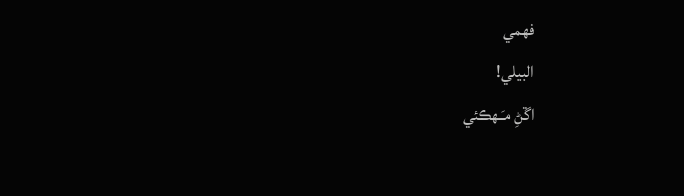فهمي
البيلي!
اڱڻِ مـَـهڪئي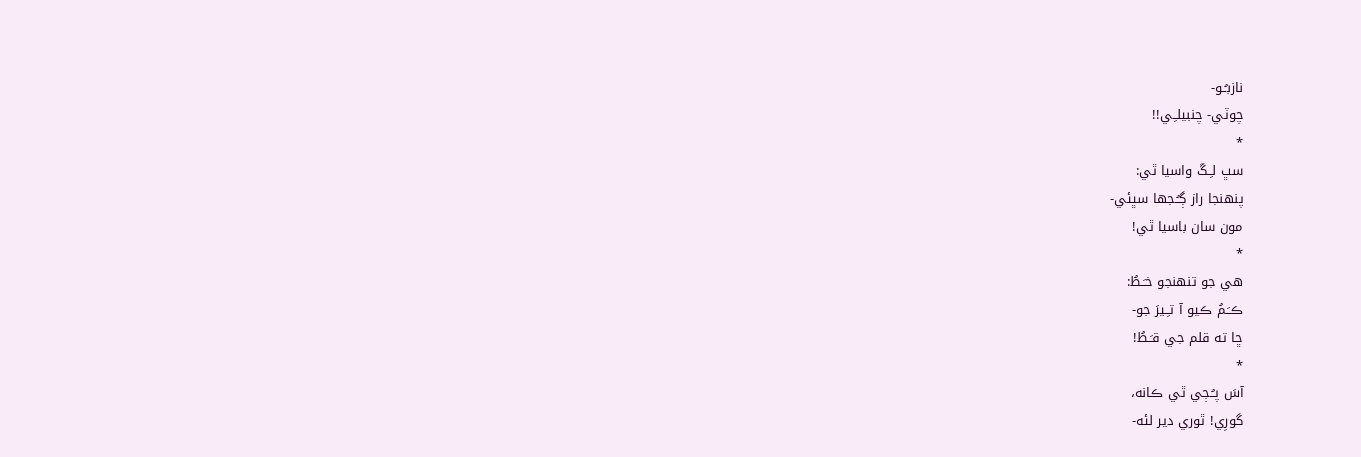نازبـُـو-
چوٽي- چنبيلـِـي!!
*
سڀ لـِـڱ واسيا ٿي:
پنهنجا راز ڳـُـجها سڀئي-
مون سان باسيا ٿي!
*
هي جو تنهنجو خـَـطُ:
ڪـَـمُ ڪيو آ تـِـيرَ جو-
ڇا ته قلم جي قـَـطُ!
*
آسَ پـُـڄي ٿي ڪانه،
گورِي! ٿوري دير لئه-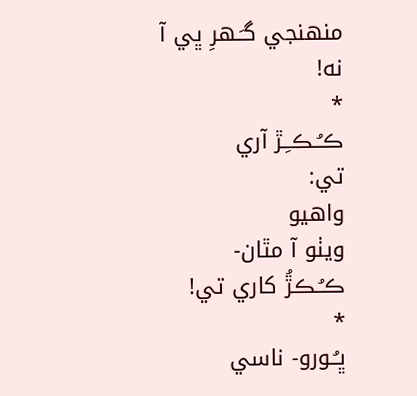منهنجي گـَـهرِ ڀي آ نه!
*
ڪـُـڪـِـڙ آري
تي:
واهيو
ويٺو آ مٿان-
ڪـُـڪڙُ کاري تي!
*
ڀـُـورو- ناسي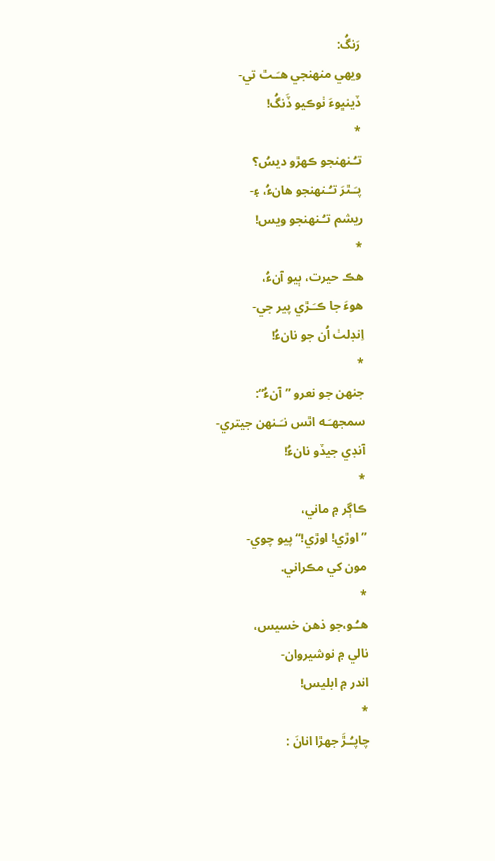رَنگُ:
ويهي منهنجي هـَـٿ تي-
ڏينڀوءَ ٺوڪيو ڏَنگُ!
*
تـُـنهنجو ڪهڙو ديسُ؟
پـَـٿرَ تـُـنهنجو هانءُ، ۽-
ريشم تـُـنهنجو ويس!
*
هڪ حيرت، ٻيو آنءُ،
هوءَ جا ڪـَـڙي پير جي-
اِنڊلٺ اُن جو نانءُ!
*
جنهن جو نعرو ”آنءُ“:
سمجهـَـه اٿس نـَـنهن جيتري-
آنڊي جيڏو نانءُ!
*
ڪاڳر ۾ ماني،
”اوڙي! اوڙي!“ پيو چوي-
مون کي مڪراني.
*
هـُـو،جو ذهن خسيس،
نالي ۾ نوشيروان-
اندر ۾ ابليس!
*
چاپـُـڙَ جهڙا انانَ :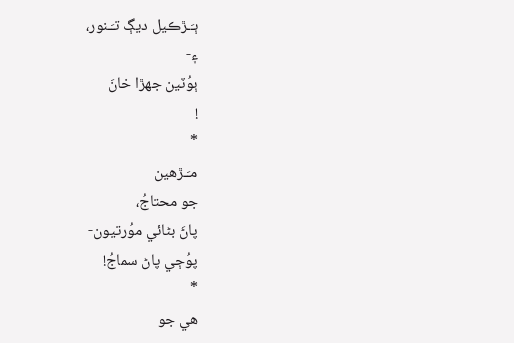ٻـَـڙڪيل ديڳ تـَـنور،
۽-
ٻوُٽين جهڙا خانَ
!
*
مـَـڙهين
جو محتاجُ،
پاڻَ بڻائي موُرتيون-
پوُڄي پاڻ سماجُ!
*
هي جو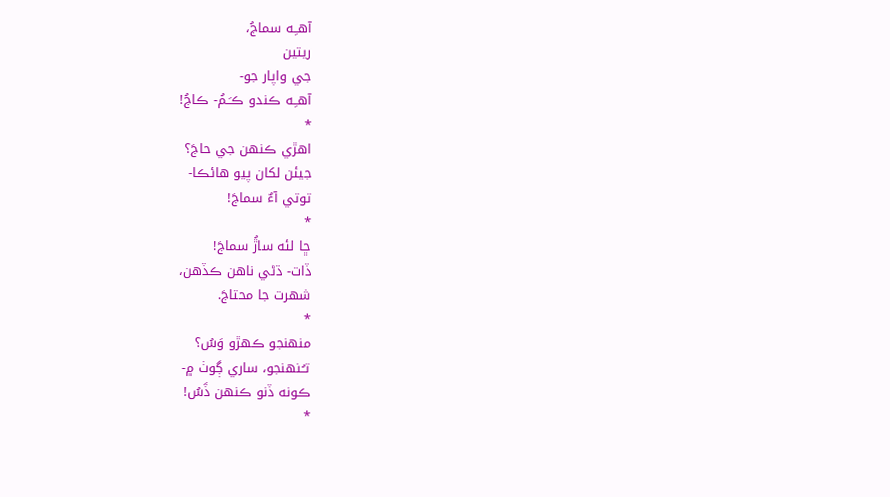آهـِـه سماجُ،
ريتين
جي واپار جو-
آهـِـه ڪندو ڪـَـمُ- ڪاجُ!
*
اهڙي ڪنهن جي حاجَ؟
جيئن لکان پيو هائڪا-
توتي آءٌ سماجَ!
*
ڇا لئه ساڙُ سماجَ!
ڏات- ڌڻي ناهن ڪڏهن،
شهرت جا محتاجَ.
*
منهنجو ڪهڙو وَسُ؟
تـُـنهنجو، ساري ڳوٺ ۾-
ڪونه ڏنو ڪنهن ڏَسُ!
*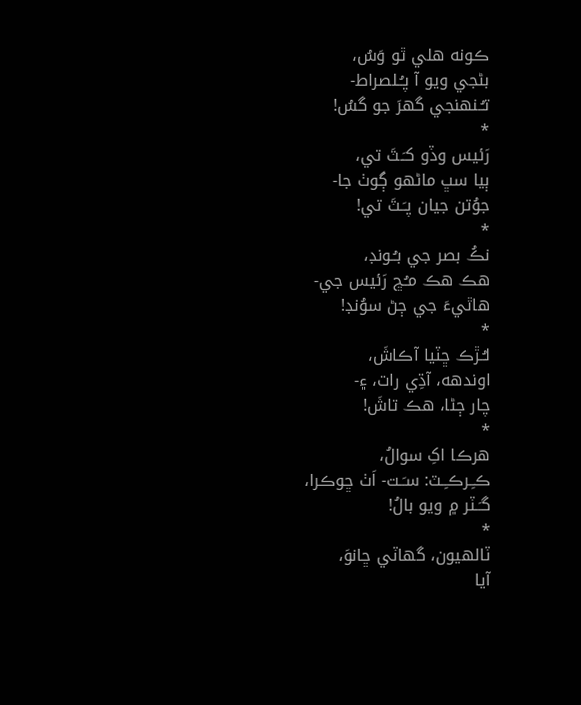ڪونه هلي ٿو وَسُ،
بڻجي ويو آ پـُـلصراط-
تـُـنهنجي گهرَ جو گسُ!
*
رَئيس وڏو کـَـٽَ تي،
ٻيا سڀ ماڻهو ڳوٺ جا-
جوُتن جيان پـَـٽَ تي!
*
نڪُ بصر جي بـُـونڊ،
هڪ هڪ مـُـڇ رَئيس جي-
هاٿيءَ جي ڄڻ سوُنڊ!
*
لـُـڙڪ ڇٽيا آڪاشَ،
اوندهه، آڌِي رات، ۽-
چار ڄڻا، هڪ تاشَ!
*
هرڪا اکِ سوالُ،
ڪـِـرڪـِـٽ: سـَـت- اَٺ ڇوڪرا،
گـَـٽر ۾ ويو بالُ!
*
ٽالهيون، گهاٽي ڇانوَ،
آيا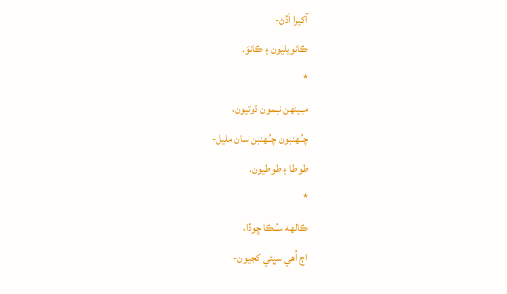آکيرا اَڏڻ-
ڪانويليون ۽ ڪانوَ.
*
مـِـينهن نـِـمون ڌوتيون،
چـُـهنبون چـُـهنبن سان مليل-
طوطا ۽ طوطيون.
*
ڪالهه سـُـڪا ڇوڏا،
اڄ اُهي سڀئي کجيون-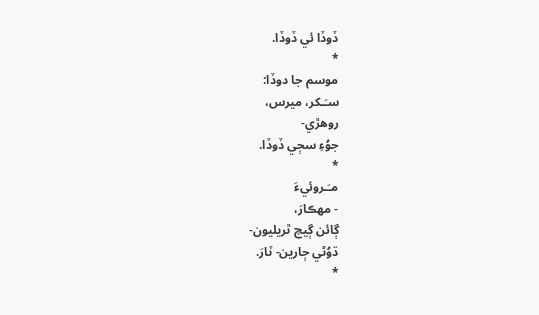ڏوڏا ئي ڏوڏا.
*
موسم جا دوڏا:
سـَـکر، ميرس،
روهڙي-
جوُءِ سڄي ڏوڏا.
*
مـَـروئيءَ
- مهڪارَ،
ڳائن ڳيچ ٿريليون-
ڌوُڻي ڄارين- ٽارَ.
*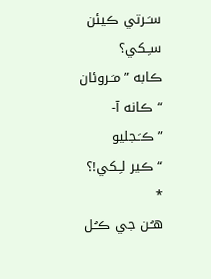سـَـرتي ڪيئن سـِـکي؟
ڪابه ”مـَـروئان
“ ڪانه آ-
”ڪـَـجليو
“ ڪير لـِـکي!؟
*
هـُـن جي ڪـُـل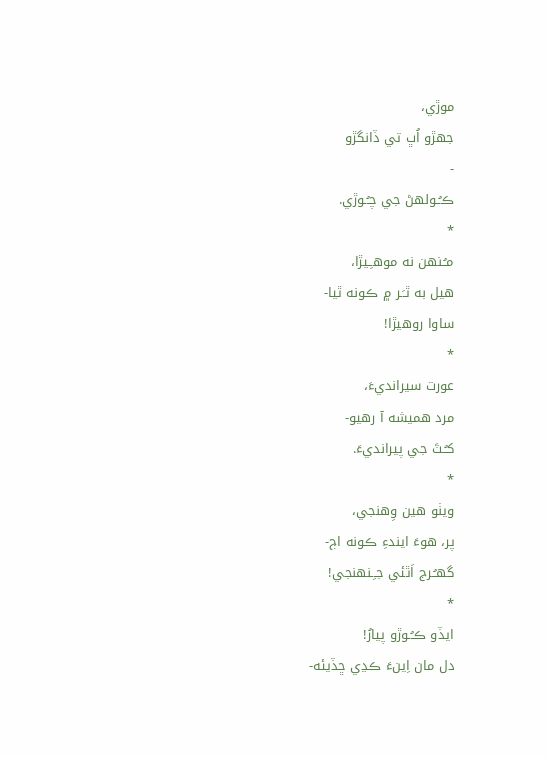موڙي،
جهڙو اُڀ تي ڏانگڙو
-
ڪـُـولهڻ جي چـُـوڙي.
*
مـُـنهن نه موهـِـيڙا،
هيل به ٿـَـر ۾ ڪونه ٿيا-
ساوا روهيڙا!
*
عورت سيرانديءَ،
مرد هميشه آ رهيو-
کـُـٽَ جي پيرانديءَ.
*
ويٺو هين وِهنجي،
پر، هوءَ ايندءِ ڪونه اڄ-
گهـُـرج اَٿئي جـِـنهنجي!
*
ايڏو ڪـُـوڙو پيارُ!
دل مان اِينءَ ڪڍي ڇڏيئه-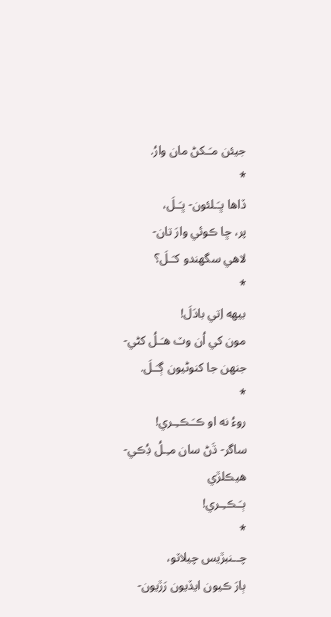جيئن مـَـکڻ مان وارُ.
*
ڏاها ڀـَـلئون- ڀـَـلَ،
پر، ڇا ڪوئي وارَ تان-
لاهي سگهندو کـَـلَ؟
*
بيهه اِتي بادَلَ!
مون کي اُن وٽ هـَـلُ کڻي-
جنهن جا کنوڻيون ڳـَـلَ.
*
روءُ نه او ڪـَـڪـِـري!
ساگر- ڌَڻ سان مـِـلُ ڊُڪي-
هيڪلڙي
ٻـَـڪـِـري!
*
چــنبڙيس چيلاٽو،
ٻارَ ڪيون ايڏيون رَڙيون-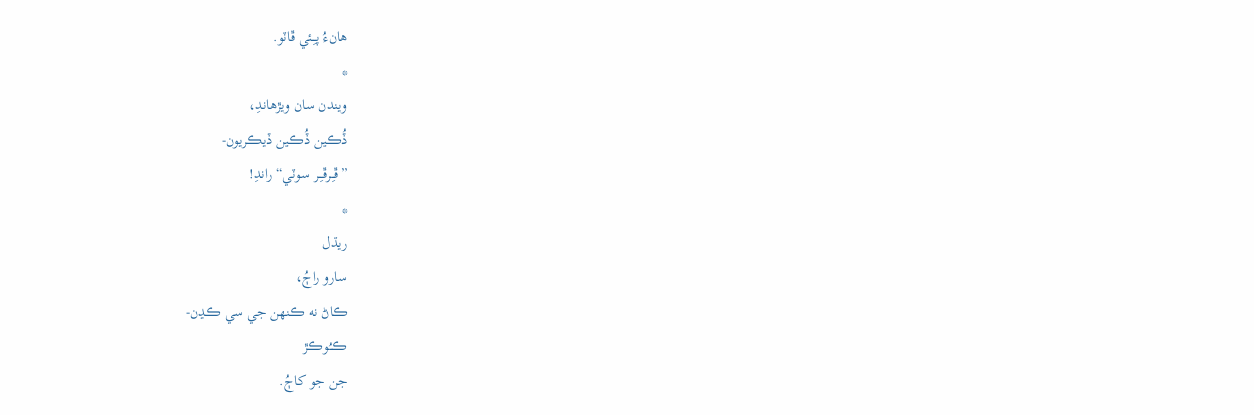هانءُ پـِـئي ڦاٽو.
*
ويندن سان ويڙهاندِ،
ڏُڪين ڏُڪين ڏيڪريون-
”ڦـِـرڦـِـر سوٽي“ راندِ!
*
ريڌل
سارو راڄُ،
ڪاڻ نه ڪنهن جي سي ڪڍن-
ڪـُـوڪڙ
جن جو کاڄُ.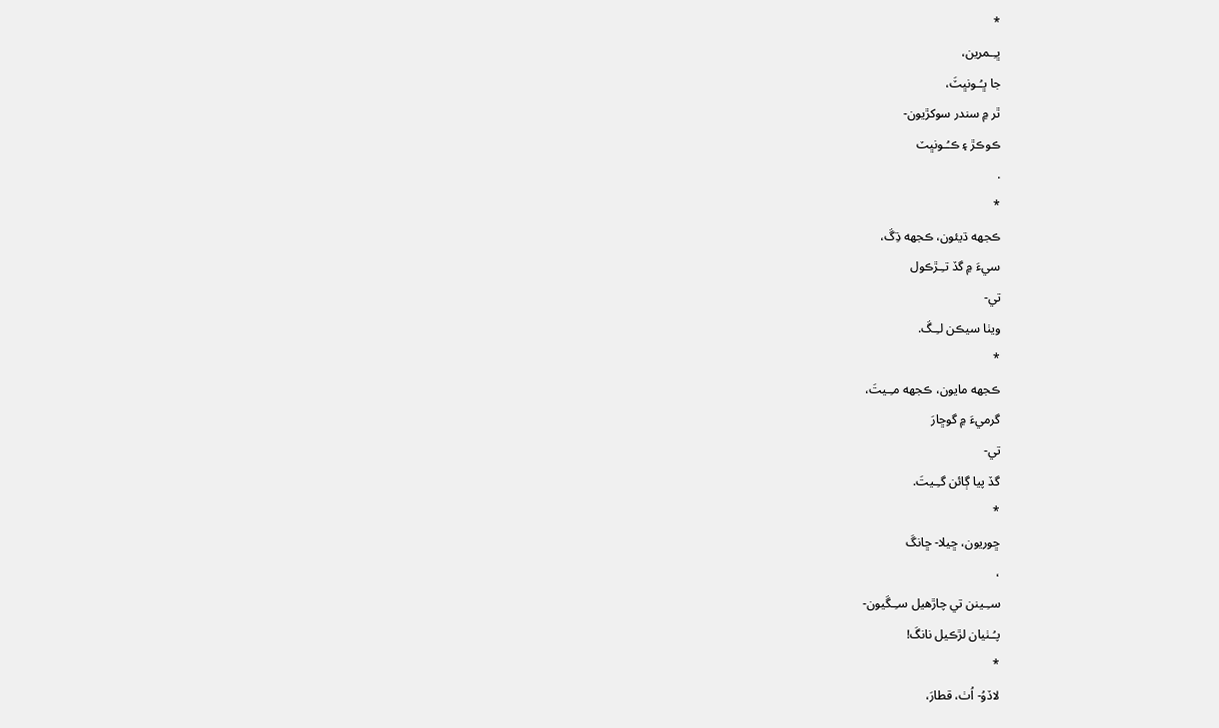*
ڀـِـمرين،
جا ڀـُـونڀٽَ،
ٿر ۾ سندر سوکڙيون-
ڪوڪڙ ۽ ڪـُـونڀٽ
.
*
ڪجهه ڌيئون، ڪجهه ڌِڱ،
سيءَ ۾ گڏ تـِـڙڪول
تي-
ويٺا سيڪن لـِـڱ.
*
ڪجهه مايون، ڪجهه مـِـيتَ،
گرميءَ ۾ گوڇارَ
تي-
گڏ پيا ڳائن گـِـيتَ.
*
ڇوريون، ڇيلا- ڇانگَ
،
سـِـينن تي چاڙهيل سـِـڱيون-
پـُـٺيان لڙڪيل نانگَ!
*
لاڏوُ- اُٺ، قطارَ،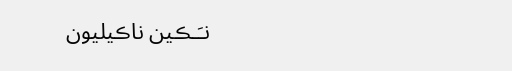نـَـڪين ناڪيليون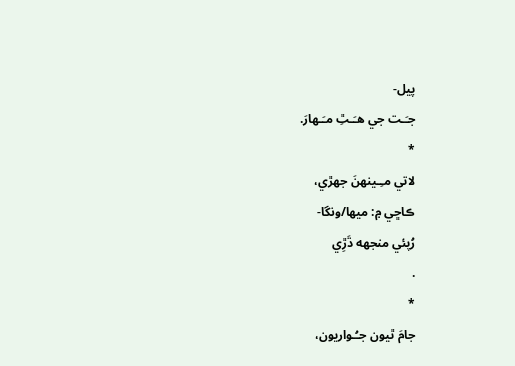پيل-
جـَـت جي هـَـٿِ مـَـهارَ.
*
لاتي مـِـينهنَ جهڙي،
ڪاڇي ۾: ميها/ونگا-
رُپئي منجهه ڌَڙِي
.
*
جامَ ٿيون جـُـواريون،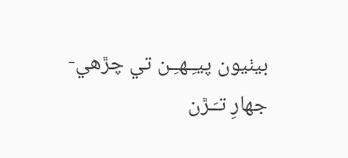بيٺيون پيـِـهـِـن تي چڙهي-
جهارِ تـَـڙن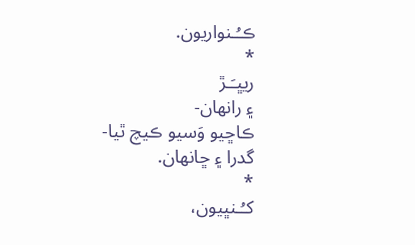ڪـُـنواريون.
*
ريڀـَـڙ
۽ رانهان-
ڪاڇيو وَسيو ڪيچ ٿيا-
گدرا ۽ ڇانهان.
*
کـُـنڀيون،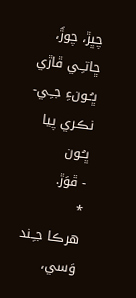چڀڙ، چوڙَ،
ڇاتـِـي ڦاڙي ڀـُـونءِ جـِـي-
نڪري پيا ڀـُـون
- ڦوَڙ.
*
هرڪا جـِـند وَسي،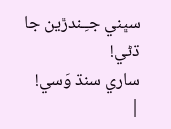سڀني جـِـندڙين جا ڌڻي!
ساري سنڌ وَسي!
|